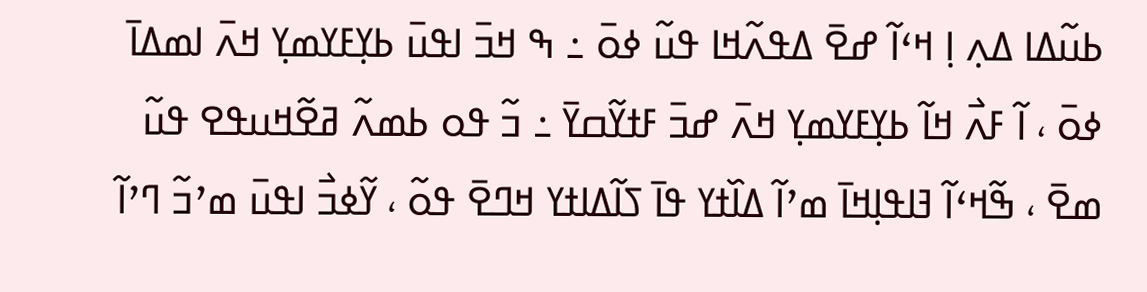ߕߎ߬ߡߊ ߡߍ߲ ߊ߲ ߞߵߊ߬ ߝߐ߫ ߡߟߍ߬ߞߊ ߟߎ߬ ߦߋ߫ ߸ ߒ ߞߏ߫ ߊߟߎ߫ ߕߌ߲ߓߌߘߌ߲ ߞߍ߫ ߊߘߡߊ߫ ߦߋ߫ ، ߊ߬ ߓߍ߯ ߞߊ߬ ߕߌ߲ߓߌߘߌ߲ ߞߍ߫ ߝߏ߫ ߓߙߌ߬ߛߌ߫ ߸ ߏ߬ ߟߋ ߕߘߍ߬ ߥߐ߬ߞߎߟߐ ߟߎ߬ ߘߐ߫ ، ߒ߬ߞߵߊ߬ ߔߊߟߊ߲ߞߊ߫ ߘߴߊ߬ ߡߊ߰ߙߌ ߟߊ߫ ߖߊ߬ߡߊߙߌ ߞߣߐ߫ ߟߋ߬ ، ߌ߬ߦߏ߯ ߊߟߎ߫ ߘߴߏ߬ ߣߴߊ߬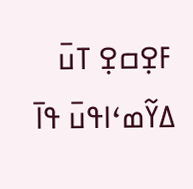ߓߐ߲ߛߐ߲ ߠߎ߫ ߡߌ߬ߘߵߊߟߎ߫ ߟߊ߫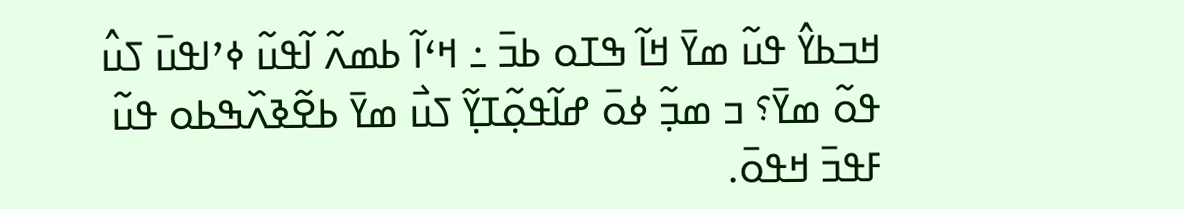ߞߏߕߌ߮ ߟߎ߬ ߘߌ߫ ߞߊ߬ ߒߠߋ ߕߏ߫ ߸ ߞߵߊ߬ ߕߘߍ߬ ߊ߬ߟߎ߬ ߦߴߊߟߎ߫ ߖߎ߮ ߟߋ߬ ߘߌ߫؟ ߏ ߘߏ߲߬ ߦߋ߫ ߝߊ߬ߟߋ߲߬ߠߌ߲߬ ߖߎ߯ ߘߌ߫ ߕߐ߬ߢߍ߰ߒߕߋ ߟߎ߬ ߓߟߏ߫ ߞߟߋ߫.